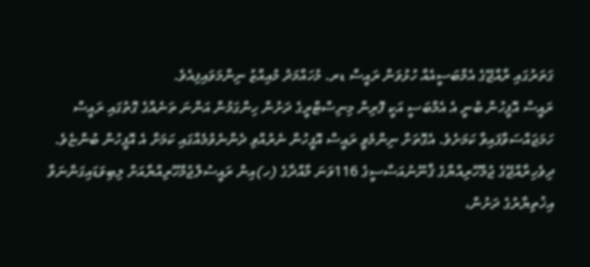ގަތަރުގައި ރާއްޖޭގެ އެމްބަސީއެއް ހުޅުވަން ރައީސް ޑރ. މުހައްމަދު މުއިއްޒު ނިންމަވައިފިއެވެ.
ރައީސް އޮފީހުން ބުނީ އެ އެމްބަސީ އަކީ ފޮރިން މިނިސްޓްރީގެ ދަށުން ހިންގަމުން އަންނަ ތަނެއްގެ ގޮތުގައި ރައީސް ހަމަޖައްސަވާފައިވާ ކަމަށެވެ. އެގޮތަށް ނިންމެވީ ރައީސް އޮފީހުން ނެރުއްވި ދެންނެވުމެއްގައި ކަމަށް އެ އޮފީހުން ބުންޏެވެ.
ދިވެހިރާއްޖޭގެ ޖުމްހޫރިއްޔާގެ ޤާނޫނުއަސާސީގެ 116ވަނަ މާއްދާގެ (ހ)އިން ރައީސުލްޖުމްހޫރިއްޔާއަށް ލިބިވަޑައިގަންނަވާ އިޚުތިޔާރުގެ ދަށުން،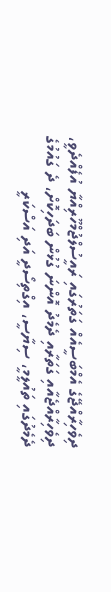ދިވެހިރާއްޖޭގެ އެމްބަސީއެއް ގަތަރުގައި ރައީސުލްޖުމްހޫރިއްޔާ އުފެއްދެވީ، ދިވެހިރާއްޖެއާއި ގަތަރާއި ދެމެދު އޮންނަ ގުޅުން ބަދަހިކޮށް، ދެ ގައުމުގެ ދެމެދުގައި ތައުލީމީ، ސިޔާސީ، އިގްތިސޯދީ އަދި އަސްކަރީ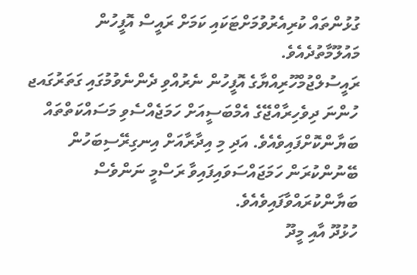ގުޅުންތައް ކުރިއެރުވުމަށްޓަކައި ކަމަށް ރައީސް އޮފީހުން މައުލޫމާތުދެއެވެ.
ރައީސުލްޖުމްހޫރިއްޔާގެ އޮފީހުން ނެރުއްވި ދެންނެވުމުގައި ގަތަރުގައޖ ހުންނަ ދިވެހިރާއްޖޭގެ އެމްބަސީއަށް ހަމަޖެއްސެވި މަސައްކަތްތައް ބަޔާންކޮށްފައިވެއެވެ. އަދި މި އިދާރާއަށް އިނގިރޭސިބަހުން ބޭނުންކުރަން ހަމަޖައްސަވައިފައިވާ ރަސްމީ ނަންވެސް ބަޔާންކުރައްވާފައިވެއެވެ.
ހުޅުދޫ އާއި މީދޫ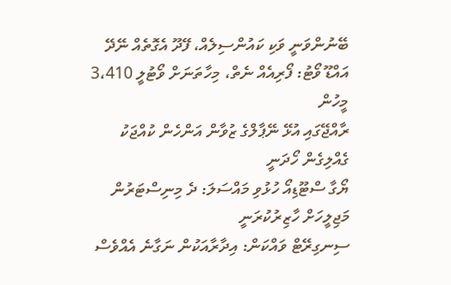ބޭނުންވަނީ ވަކި ކައުންސިލެއް، ފޭދޫ އެގޮތެއް ނޭދޭ
އައްޑޫ ވޯޓު: ފޯރިއެއް ނެތް، މިހާތަނަށް ވޯޓުލީ 3،410 މީހުން
ރާއްޖޭގައި އުޅޭ ނޭޕާލްގެ ޒުވާން އަންހެން ކުއްޖަކު ގެއްލިގެން ހޯދަނީ
ޔޯގާ ސްޓޫޑިއޯ ހުޅުވި މައްސަލަ: ދެ މިނިސްޓަރުން މަޖިލީހަށް ހާޒިރުކުރަނީ
ސިނގިރޭޓް ވައްކަން: އިދާރާއަކުން ނަގާނެ އެއްވެސް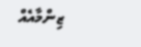ޒިންމާއެއް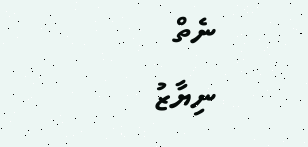ނެތް
ނިޔާޒު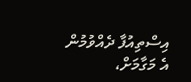އިސްތިއުފާ ދެއްވުމުން އެ މަގާމަށް،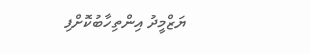ޔަޒްމީދު އިންތިހާބުކޮށްފި